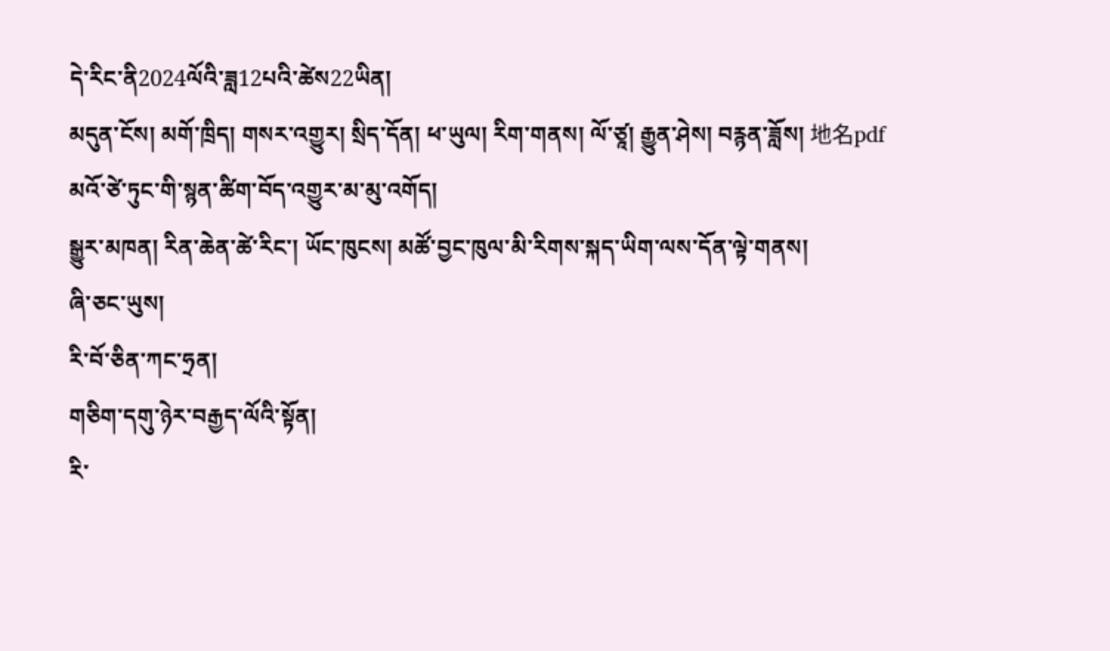དེ་རིང་ནི2024ལོའི་ཟླ12པའི་ཚེས22ཡིན།
མདུན་ངོས། མགོ་ཁྲིད། གསར་འགྱུར། སྲིད་དོན། ཕ་ཡུལ། རིག་གནས། ལོ་ཙཱ། རྒྱུན་ཤེས། བརྙན་ཟློས། 地名pdf
མའོ་ཙེ་ཏུང་གི་སྙན་ཚིག་བོད་འགྱུར་མ་མུ་འགོད།
སྒྱུར་མཁན། རིན་ཆེན་ཚེ་རིང་། ཡོང་ཁུངས། མཚོ་བྱང་ཁུལ་མི་རིགས་སྐད་ཡིག་ལས་དོན་ལྟེ་གནས།
ཞི་ཅང་ཡུས།
རི་བོ་ཅིན་ཀང་ཧྲན།
གཅིག་དགུ་ཉེར་བརྒྱད་ལོའི་སྟོན།
རི་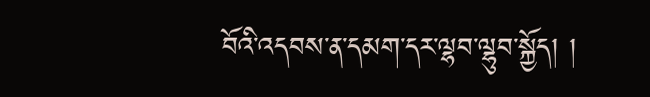བོའི་འདབས་ན་དམག་དར་ལྷབ་ལྷུབ་སྐྱོད། །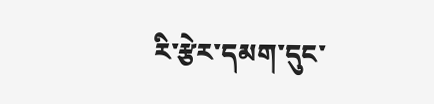རི་རྩེར་དམག་དུང་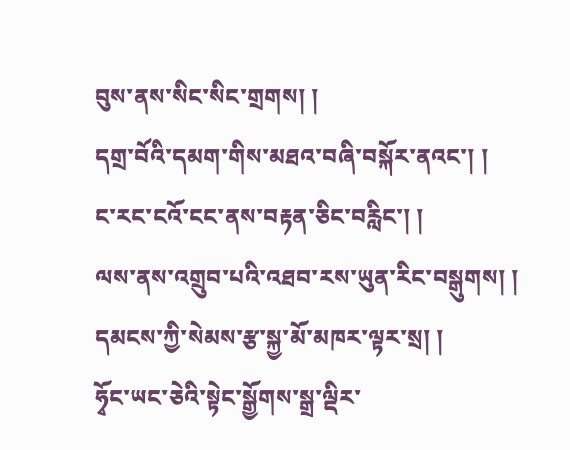བུས་ནས་སིང་སིང་གྲགས། །
དགྲ་བོའི་དམག་གིས་མཐའ་བཞི་བསྐོར་ནའང་། །
ང་རང་ངའོ་ངང་ནས་བརྟན་ཅིང་བརླིང་། །
ལས་ནས་འགྲུབ་པའི་འཐབ་རས་ཡུན་རིང་བསྒུགས། །
དམངས་ཀྱི་སེམས་རྩ་སྐྱ་མོ་མཁར་ལྟར་སྲ། །
ཧྭོང་ཡང་ཅེའི་སྟེང་སྒྱོགས་སྒྲ་ལྡིར་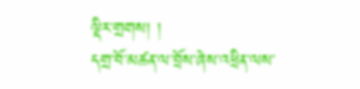ལྡིར་གྲགས། །
དགྲ་བོ་མཚན་ལ་བྲོས་ཞེས་འཕྲིན་ལས་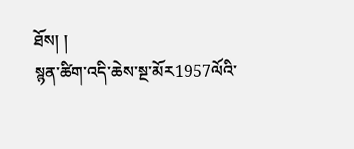ཐོས། །
སྙན་ཚིག་འདི་ཆེས་སྔ་མོར1957ལོའི་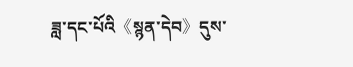ཟླ་དང་པོའི《སྙན་དེབ》དུས་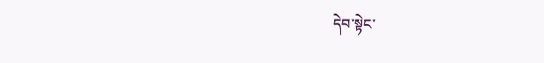དེབ་སྟེང་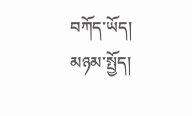བཀོད་ཡོད།
མཉམ་སྤྱོད།